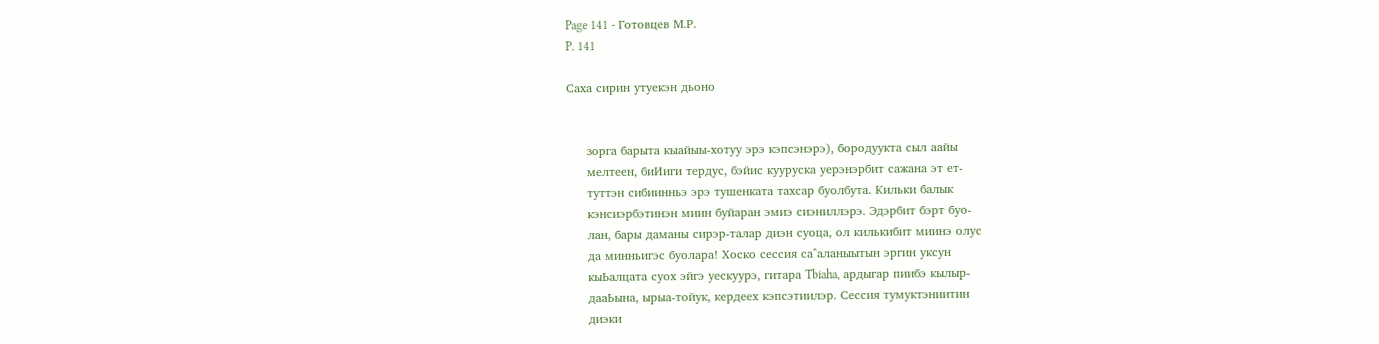Page 141 - Готовцев М.Р.
P. 141

Саха сирин утуекэн дьоно


     зорга барыта кыайыы-хотуу эрэ кэпсэнэрэ), бородуукта сыл аайы
     мелтеен, биИиги тердус, бэйис кууруска уерэнэрбит сажана эт ет-
     туттэн сибиинньэ эрэ тушенката тахсар буолбута. Кильки балык
     кэнсиэрбэтинэн миин буйаран эмиэ сиэниллэрэ. Эдэрбит бэрт буо-
     лан, бары даманы сирэр-талар диэн суоца, ол килькибит миинэ олус
     да минньигэс буолара! Хоско сессия са^аланыытын эргин уксун
     кыЬалцата суох эйгэ уескуурэ, гитара Tbiaha, ардыгар пиибэ кылыр-
     дааЬына, ырыа-тойук, кердеех кэпсэтиилэр. Сессия тумуктэниитин
     диэки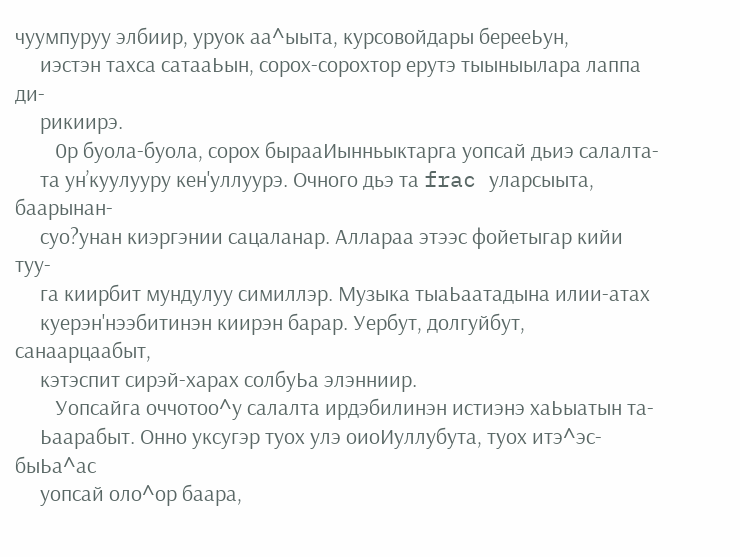чуумпуруу элбиир, уруок аа^ыыта, курсовойдары берееЬун,
     иэстэн тахса сатааЬын, сорох-сорохтор ерутэ тыыныылара лаппа ди-
     рикиирэ.
        0р буола-буола, сорох бырааИынньыктарга уопсай дьиэ салалта-
     та ун’куулууру кен'уллуурэ. Очного дьэ та frac уларсыыта, баарынан-
     суо?унан киэргэнии сацаланар. Аллараа этээс фойетыгар кийи туу-
     га киирбит мундулуу симиллэр. Музыка тыаЬаатадына илии-атах
     куерэн'нээбитинэн киирэн барар. Уербут, долгуйбут, санаарцаабыт,
     кэтэспит сирэй-харах солбуЬа элэнниир.
        Уопсайга оччотоо^у салалта ирдэбилинэн истиэнэ хаЬыатын та-
     Ьаарабыт. Онно уксугэр туох улэ оиоИуллубута, туох итэ^эс-быЬа^ас
     уопсай оло^ор баара,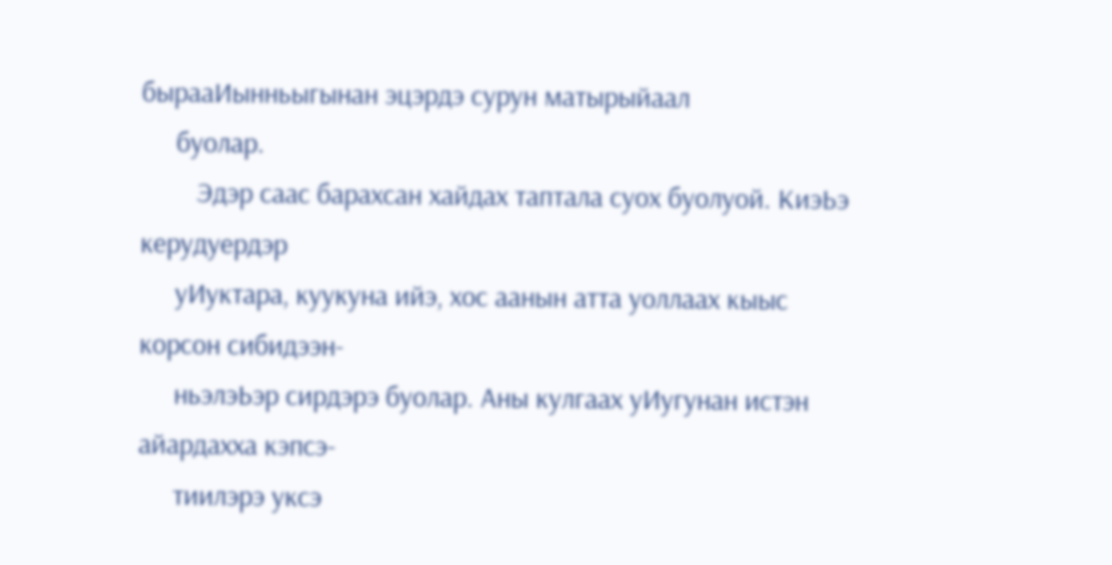бырааИынньыгынан эцэрдэ сурун матырыйаал
     буолар.
        Эдэр саас барахсан хайдах таптала суох буолуой. КиэЬэ керудуердэр
     уИуктара, куукуна ийэ, хос аанын атта уоллаах кыыс корсон сибидээн-
     ньэлэЬэр сирдэрэ буолар. Аны кулгаах уИугунан истэн айардахха кэпсэ-
     тиилэрэ уксэ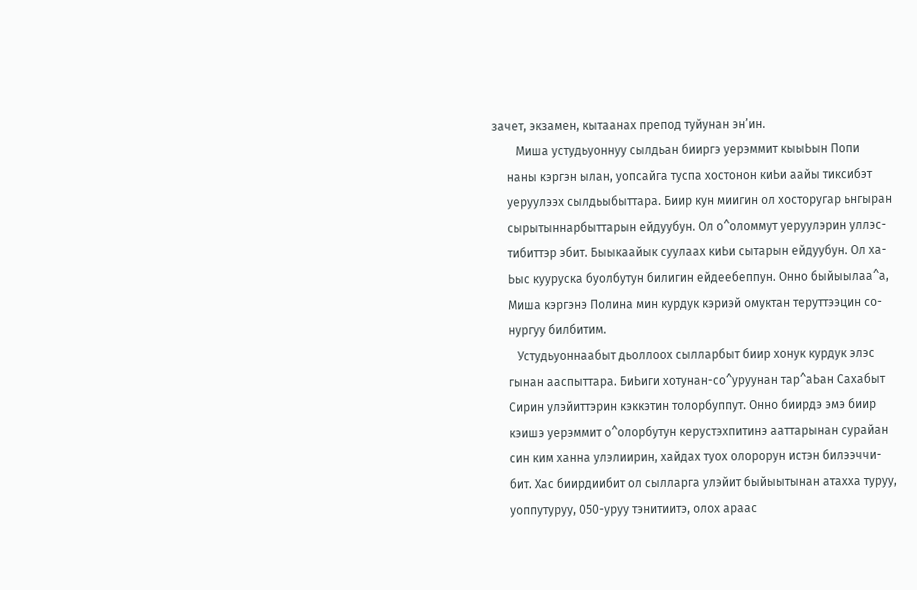зачет, экзамен, кытаанах препод туйунан эн’ин.
        Миша устудьуоннуу сылдьан бииргэ уерэммит кыыЬын Попи
     наны кэргэн ылан, уопсайга туспа хостонон киЬи аайы тиксибэт
     уеруулээх сылдьыбыттара. Биир кун миигин ол хосторугар ьнгыран
     сырытыннарбыттарын ейдуубун. Ол о^оломмут уеруулэрин уллэс-
     тибиттэр эбит. Быыкаайык суулаах киЬи сытарын ейдуубун. Ол ха-
     Ьыс кууруска буолбутун билигин ейдеебеппун. Онно быйыылаа^а,
     Миша кэргэнэ Полина мин курдук кэриэй омуктан теруттээцин со-
     нургуу билбитим.
        Устудьуоннаабыт дьоллоох сылларбыт биир хонук курдук элэс
     гынан ааспыттара. БиЬиги хотунан-со^уруунан тар^аЬан Сахабыт
     Сирин улэйиттэрин кэккэтин толорбуппут. Онно биирдэ эмэ биир
     кэишэ уерэммит о^олорбутун керустэхпитинэ ааттарынан сурайан
     син ким ханна улэлиирин, хайдах туох олорорун истэн билээччи-
     бит. Хас биирдиибит ол сылларга улэйит быйыытынан атахха туруу,
     уоппутуруу, 050-уруу тэнитиитэ, олох араас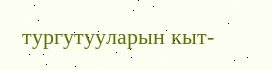тургутууларын кыт-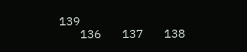139
   136   137   138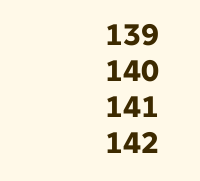139   140   141   142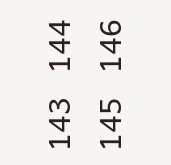143   144   145   146